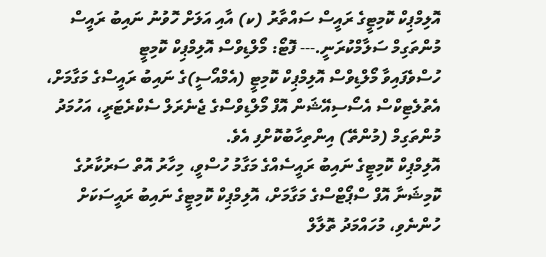އޮލިމްޕިކް ކޮމިޓީގެ ރައީސް ސައްތާރު (ކ) އާއި އަލަށް ހޮވުނު ނައިބު ރައީސް މުންތަގިމް ސަލާމްކުރަނީ.--- ފޮޓޯ: މޯލްޑިވްސް އޮލިމްޕިކް ކޮމިޓީ
ހުސްވެފައިވާ މޯލްޑިވްސް އޮލިމްޕިކް ކޮމިޓީ (އެމްއޯސީ)ގެ ނައިބު ރައީސްގެ މަގާމަށް، އެތުލެޓިކްސް އެސޯސިއޭޝަން އޮފް މޯލްޑިވްސްގެ ޖެނެރަލް ސެކްރެޓަރީ، އަހުމަދު މުންތަގިމް (މުންތޭ) އިންތިހާބުކޮށްފި އެވެ.
އޮލިމްޕިކް ކޮމިޓީގެ ނައިބު ރައީސެއްގެ މަގާމު ހުސްވީ، މިހާރު އޮތް ސަރުކާރުގެ ކޮމިޝަނާ އޮފް ސްޕޯޓްސްގެ މަގާމަށް، އޮލިމްޕިކް ކޮމިޓީގެ ނައިބު ރައީސަކަށް ހުންނެވި، މުހައްމަދު ތޮލާލް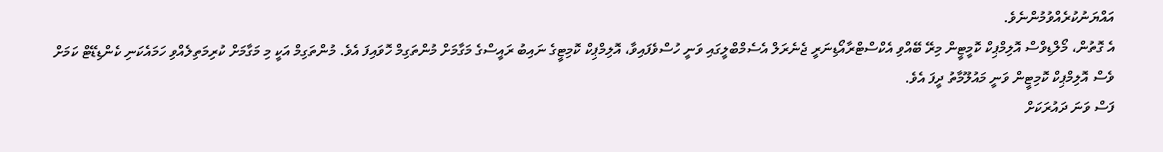އައްޔަނުކުރެއްވުމުންނެވެ.
އެ ގޮތުން، މޯލްޑިވްސް އޮލިމްޕިކް ކޮމީޓީން މިރޭ ބޭއްވި އެކްސްޓްރާއޯޑިނަރީ ޖެނެރަލް އެސެމްބްލީގައި ވަނީ ހުސްވެފައިވާ، އޮލިމްޕިކް ކޮމިޓީގެ ނައިބު ރައީސްގެ މަގާމަށް މުންތަގިމް ހޮވައިފަ އެވެ. މުންތަގިމް އަކީ މި މަގާމަށް ކުރިމަތިލެއްވި ހަމައެކަނި ކެންޑިޑޭޓް ކަމަށް ވެސް އޮލިމްޕިކް ކޮމިޓީން ވަނީ މައުލޫމާތު ދީފަ އެވެ.
ފަސް ވަނަ ދައުރަކަށް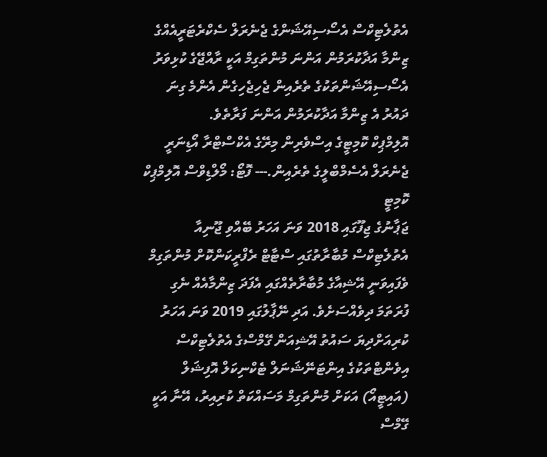އެތުލެޓިކްސް އެސޯސިއޭޝަންގެ ޖެނެރަލް ސެކްރެޓަރީއެއްގެ ޒިންމާ އަދާކުރަމުން އަންނަ މުންތަގިމް އަކީ ރާއްޖޭގެ ކުޅިވަރު އެސޯސިއޭޝަންތަކުގެ ތެރެއިން ޖެހިޖެހިގެން އެންމެ ގިނަ ދައުރު އެ ޒިންމާ އަދާކުރަމުން އަންނަ ފަރާތެވެ.
އޮލިމްޕިކް ކޮމިޓީގެ އިސްވެރިން މިރޭގެ އެކްސްޓްރާ އޯޑިނަރީ ޖެނެރަލް އެސެމްބްލީގެ ތެރެއިން.--- ފޮޓޯ: މޯލްޑިވްސް އޮލިމްޕިކް ކޮމިޓީ
ޖަޕާނުގެ ޖިފޫގައި 2018 ވަނަ އަހަރު ބޭއްވި ޖޫނިއާ އެތުލެޓިކްސް މުބާރާތުގައި ސްޓާޓް ރެފްރީކަންކޮށް މުންތަގިމް ވެފައިވަނީ އޭޝިއާގެ މުބާރާތެއްގައި އެފަދަ ޒިންމާއެއް ނެގި ފުރަތަމަ ދިވެއްސަށެވެ. އަދި ނޭޕާލުގައި 2019 ވަނަ އަހަރު ކުރިއަށްދިޔަ ސައުތު އޭޝިއަން ގޭމްސްގެ އެތުލެޓިކްސް އިވެންޓްތަކުގެ އިންޓަނޭޝަނަލް ޓެކްނިކަލް އޮފިޝަލް (އައިޓީއޯ) އަކަށް މުންތަގިމް މަސައްކަތް ކުރިއިރު، އޭނާ އަކީ ގޭމްސް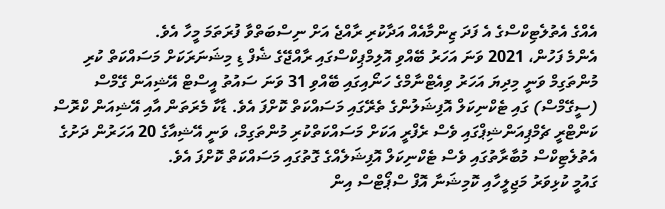އެއްގެ އެތުލެޓިކްސްގެ އެ ފަދަ ޒިންމާއެއް އަދާކުރި ރާއްޖެ އަށް ނިސްބަތްވާ ފުރަތަމަ މީހާ އެވެ.
އެންމެ ފަހުން، 2021 ވަނަ އަހަރު ބޭއްވި އޮލިމްޕިކްސްގައި ރާއްޖޭގެ ޝެފް ޑި މިޝަނަރަކަށް މަސައްކަތް ކުރި މުންތަގިމް ވަނީ މިދިޔަ އަހަރު ވިއެޓްނާމްގެ ހަނޯއިގައި ބޭއްވި 31 ވަނަ ސައުތު އީސްޓް އޭޝިއަން ގޭމްސް (ސީގޭމްސް) ގައި ޓެކްނިކަލް އޮފިޝަލުންގެ ތެރޭގައި މަސައްކަތް ކޮށްފަ އެވެ. ޑާކާ މެރަތަން އާއި އޭޝިއަން ކްރޮސް ކަންޓްރީ ޗެމްޕިއަންޝިޕްގައި ވެސް ރެފްރީ އަކަށް މަސައްކަތްކުރި މުންތަގިމް، ވަނީ އޭޝިއާގެ 20 އަހަރުން ދަށުގެ އެތުލެޓިކްސް މުބާރާތުގައި ވެސް ޓެކްނިކަލް އޮފިޝަލެއްގެ ގޮތުގައި މަސައްކަތް ކޮށްފަ އެވެ.
ގައުމީ ކުޅިވަރު މަޖިލީހާއި ކޮމިޝަނާ އޮފް ސްޕޯޓްސް އިން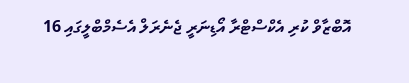އޮބްޒާވް ކުރި އެކްސްޓްރާ އޯޑިނަރީ ޖެނެރަލް އެސެމްބްލީގައި 16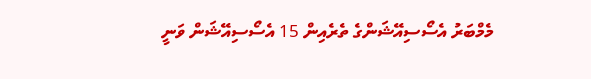މެމްބަރު އެސޯސިއޭޝަންގެ ތެރެއިން 15 އެސޯސިއޭޝަން ވަނީ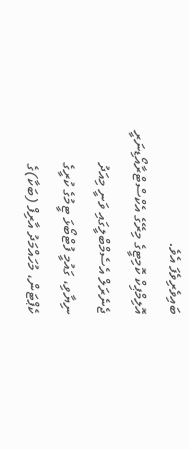ބައިވެރިވެފަ އެވެ.
އޮލިމްޕިކް ކޮމިޓީގެ މިރޭގެ އެކްސްޓްރާއޯޑިނަރީ ޖެނެރަލް އެސެމްބްލީގައި ވަނީ މިއަދު ނިޔާވި، ގައުމީ ފުޓްބޯޅަ ޓީމުގެ ކުރީގެ ކެޕްޓަން، މުހައްމަދު އާރިފް (ބަކާ)ގެ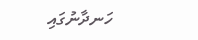ހަނދާނުގައި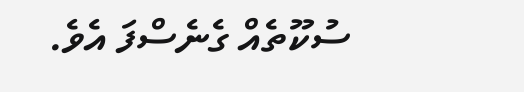ސުކޫތެއް ގެނެސްފަ އެވެ.